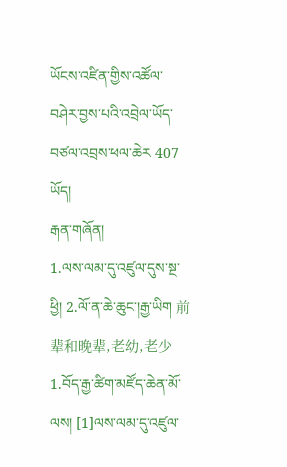ཡོངས་འཛིན་གྱིས་འཚོལ་བཤེར་བྱས་པའི་འབྲེལ་ཡོད་བཙལ་འབྲས་ཕལ་ཆེར 407 ཡོད།
རྒན་གཞོན།
1.ལས་ལམ་དུ་འཛུལ་དུས་སྔ་ཕྱི། 2.ལོ་ན་ཆེ་ཆུང་།རྒྱ་ཡིག 前辈和晚辈,老幼,老少 1.བོད་རྒྱ་ཚིག་མཛོད་ཆེན་མོ་ལས། [1]ལས་ལམ་དུ་འཛུལ་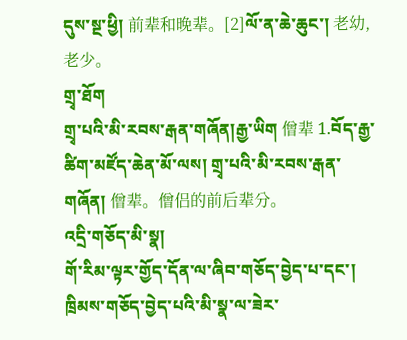དུས་སྔ་ཕྱི། 前辈和晚辈。[2]ལོ་ན་ཆེ་ཆུང་། 老幼,老少。
གྲྭ་ཐོག
གྲྭ་པའི་མི་རབས་རྒན་གཞོན།རྒྱ་ཡིག 僧辈 1.བོད་རྒྱ་ཚིག་མཛོད་ཆེན་མོ་ལས། གྲྭ་པའི་མི་རབས་རྒན་གཞོན། 僧辈。僧侣的前后辈分。
འདྲི་གཅོད་མི་སྣ།
གོ་རིམ་ལྟར་གྱོད་དོན་ལ་ཞིབ་གཅོད་བྱེད་པ་དང་། ཁྲིམས་གཅོད་བྱེད་པའི་མི་སྣ་ལ་ཟེར་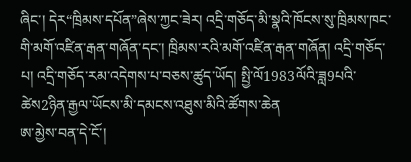ཞིང་། དེར“ཁྲིམས་དཔོན”ཞེས་ཀྱང་ཟེར། འདྲི་གཅོད་མི་སྣའི་ཁོངས་སུ་ཁྲིམས་ཁང་གི་མགོ་འཛིན་རྒན་གཞོན་དང་། ཁྲིམས་རའི་མགོ་འཛིན་རྒན་གཞོན། འདྲི་གཅོད་པ། འདྲི་གཅོད་རམ་འདེགས་པ་བཅས་ཚུད་ཡོད། སྤྱི་ལོ1983ལོའི་ཟླ9པའི་ཚེས2ཉིན་རྒྱལ་ཡོངས་མི་དམངས་འཐུས་མིའི་ཚོགས་ཆེན
ཨ་མྱེས་བན་དེ་ངོ་།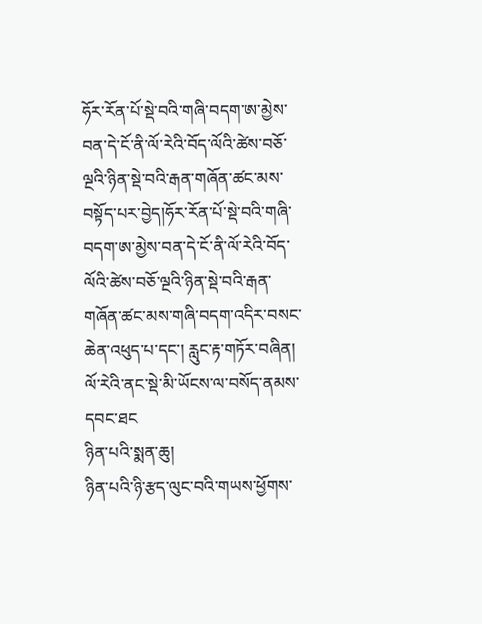ཧོར་རོན་པོ་སྡེ་བའི་གཞི་བདག་ཨ་མྱེས་བན་དེ་ངོ་ནི་ལོ་རེའི་བོད་ལོའི་ཚེས་བཅོ་ལྔའི་ཉིན་སྡེ་བའི་རྒན་གཞོན་ཚང་མས་བསྟོད་པར་བྱེད།ཧོར་རོན་པོ་སྡེ་བའི་གཞི་བདག་ཨ་མྱེས་བན་དེ་ངོ་ནི་ལོ་རེའི་བོད་ལོའི་ཚེས་བཅོ་ལྔའི་ཉིན་སྡེ་བའི་རྒན་གཞོན་ཚང་མས་གཞི་བདག་འདིར་བསང་ཆེན་འཕུད་པ་དང་། རླུང་རྟ་གཏོར་བཞིན། ལོ་རེའི་ནང་སྡེ་མི་ཡོངས་ལ་བསོད་ནམས་དབང་ཐང
ཉིན་པའི་སྨན་ཆུ།
ཉིན་པའི་ཉི་རྩད་ལུང་བའི་གཡས་ཕྱོགས་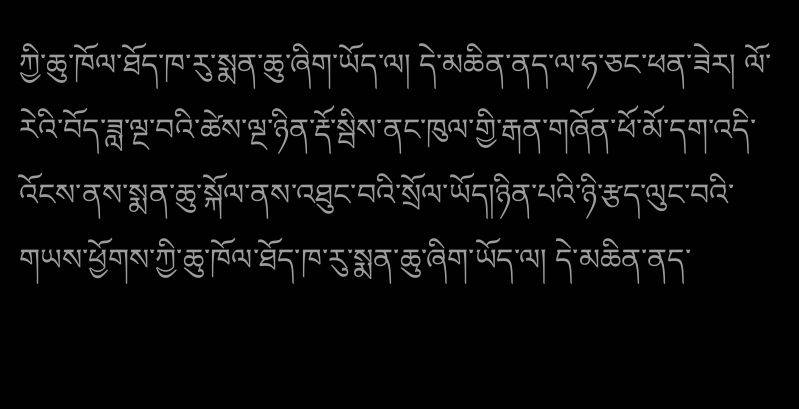ཀྱི་ཆུ་ཁོལ་ཐོད་ཁ་རུ་སྨན་ཆུ་ཞིག་ཡོད་ལ། དེ་མཆིན་ནད་ལ་ཧ་ཅང་ཕན་ཟེར། ལོ་རེའི་བོད་ཟླ་ལྔ་བའི་ཚེས་ལྔ་ཉིན་རྡོ་སྦིས་ནང་ཁུལ་གྱི་རྒན་གཞོན་ཕོ་མོ་དག་འདི་འོངས་ནས་སྨན་ཆུ་སྐོལ་ནས་འཐུང་བའི་སྲོལ་ཡོད།ཉིན་པའི་ཉི་རྩད་ལུང་བའི་གཡས་ཕྱོགས་ཀྱི་ཆུ་ཁོལ་ཐོད་ཁ་རུ་སྨན་ཆུ་ཞིག་ཡོད་ལ། དེ་མཆིན་ནད་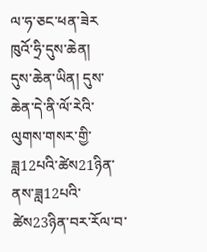ལ་ཧ་ཅང་ཕན་ཟེར
ཁུའོ་ཧྲི་དུས་ཆེན།
དུས་ཆེན་ཡིན། དུས་ཆེན་དེ་ནི་ལོ་རེའི་ལུགས་གསར་གྱི་ཟླ12པའི་ཚེས21ཉིན་ནས་ཟླ12པའི་ཚེས23ཉིན་བར་རོལ་བ་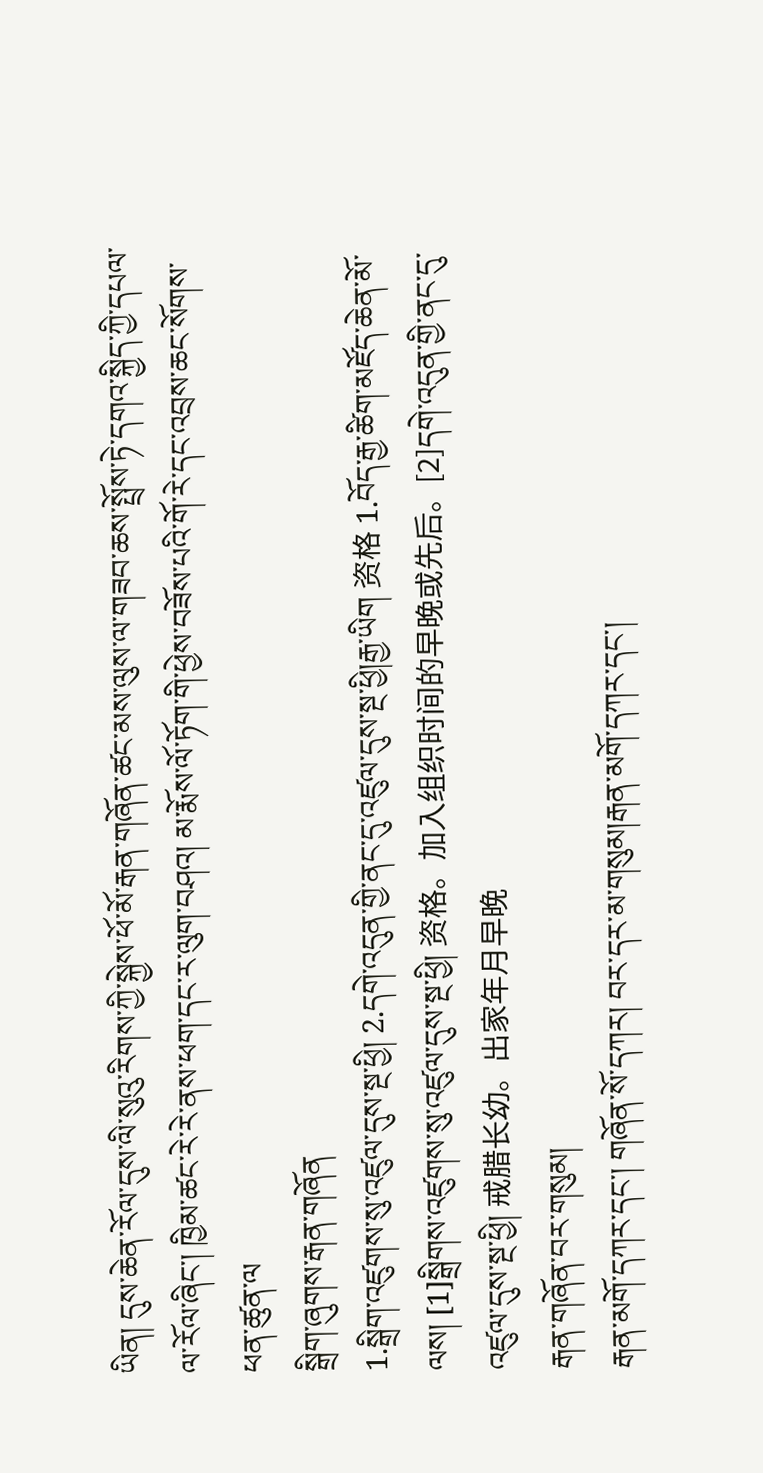ཡིན། དུས་ཆེན་རོལ་དུས་ལི་སུའུ་རིགས་ཀྱི་སྐྱེས་ཕོ་མོ་རྒན་གཞོན་ཚང་མས་ལུས་ལ་གཟབ་ཆས་སྤྲོས་ཏེ་དགའ་སྐྱིད་ཀྱི་དཔལ་ལ་རོལ་ཞིང་། ཁྱིམ་ཚང་རེ་རེ་ནས་ཕག་དང་ར་ལུག་བཤའ། མ་རྨོས་ལོ་ཏོག་གི་ཕྱེས་བཟོས་པའི་གོ་རེ་དང་འབྲས་ཆང་སོགས་ཕན་ཚུན་ལ
སྒྲིག་ཞུགས་རྒན་གཞོན
1.སྒྲིག་འཛུགས་སུ་འཛུལ་དུས་སྔ་ཕྱི། 2.དགེ་འདུན་གྱི་ནང་དུ་འཛུལ་དུས་སྔ་ཕྱི།རྒྱ་ཡིག 资格 1.བོད་རྒྱ་ཚིག་མཛོད་ཆེན་མོ་ལས། [1]སྒྲིགས་འཛུགས་སུ་འཛུལ་དུས་སྔ་ཕྱི། 资格。加入组织时间的早晚或先后。[2]དགེ་འདུན་གྱི་ནང་དུ་འཛུལ་དུས་སྔ་ཕྱི། 戒腊长幼。出家年月早晚
རྒན་གཞོན་བར་གསུམ།
རྒན་མགོ་དཀར་དང་། གཞོན་སོ་དཀར། བར་དར་མ་གསུམ།རྒན་མགོ་དཀར་དང་།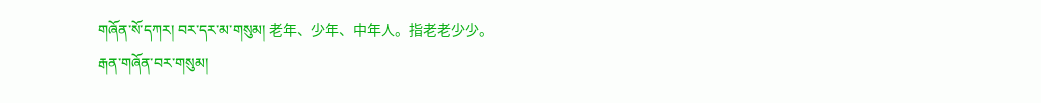གཞོན་སོ་དཀར། བར་དར་མ་གསུམ། 老年、少年、中年人。指老老少少。
རྒན་གཞོན་བར་གསུམ།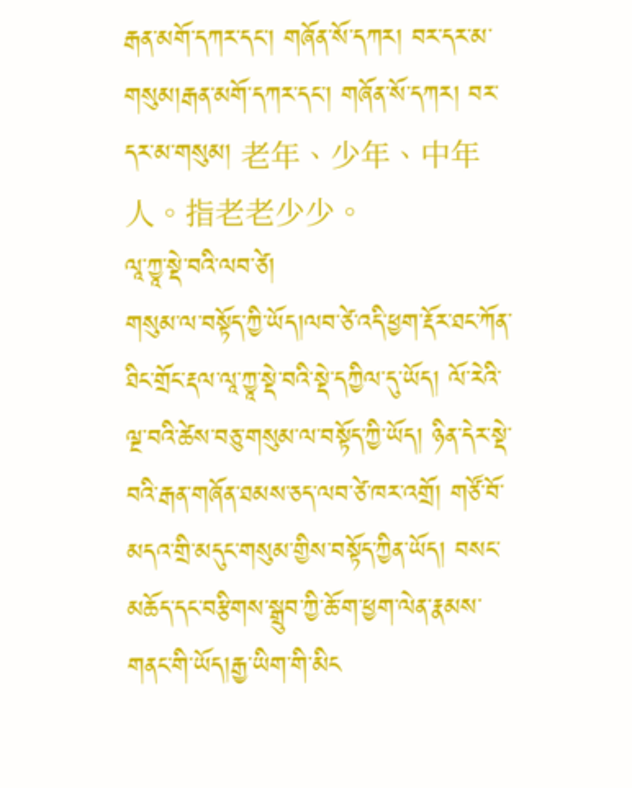རྒན་མགོ་དཀར་དང་། གཞོན་སོ་དཀར། བར་དར་མ་གསུམ།རྒན་མགོ་དཀར་དང་། གཞོན་སོ་དཀར། བར་དར་མ་གསུམ། 老年、少年、中年人。指老老少少。
ལཱ་ཀྱཱ་སྡེ་བའི་ལབ་ཙེ།
གསུམ་ལ་བསྟོད་ཀྱི་ཡོད།ལབ་ཙེ་འདི་ཕྱག་རྡོར་ཐང་ཀོན་ཐིང་གྲོང་རྡལ་ལཱ་ཀྱཱ་སྡེ་བའི་སྡེ་དཀྱིལ་དུ་ཡོད། ལོ་རེའི་ལྔ་བའི་ཚེས་བཅུ་གསུམ་ལ་བསྟོད་ཀྱི་ཡོད། ཉིན་དེར་སྡེ་བའི་རྒན་གཞོན་ཐམས་ཅད་ལབ་ཙེ་ཁར་འགྲོ། གཙོ་བོ་མདའ་གྲི་མདུང་གསུམ་གྱིས་བསྟོད་ཀྱིན་ཡོད། བསང་མཆོད་དང་བརྩིགས་སྒྲུབ་ཀྱི་ཆོ་ག་ཕྱག་ལེན་རྣམས་གནང་གི་ཡོད།རྒྱ་ཡིག་གི་མིང